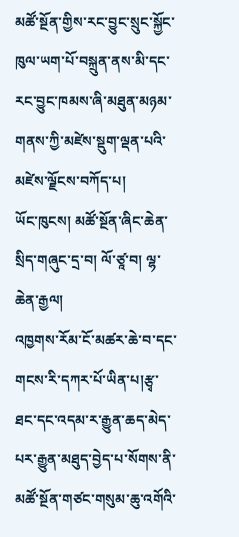མཚོ་སྔོན་གྱིས་རང་བྱུང་སྲུང་སྐྱོང་ཁུལ་ཡག་པོ་བསྐྲུན་ནས་མི་དང་རང་བྱུང་ཁམས་ཞི་མཐུན་མཉམ་གནས་ཀྱི་མཛེས་སྡུག་ལྡན་པའི་མཛེས་ལྗོངས་བཀོད་པ།
ཡོང་ཁུངས། མཚོ་སྔོན་ཞིང་ཆེན་སྲིད་གཞུང་དྲ་བ། ལོ་ཙཱ་བ། ལྷ་ཆེན་རྒྱལ།
འཁྱགས་རོམ་ངོ་མཚར་ཆེ་བ་དང་གངས་རི་དཀར་པོ་ཡིན་པ།རྩྭ་ཐང་དང་འདམ་ར་རྒྱུན་ཆད་མེད་པར་རྒྱུན་མཐུད་བྱེད་པ་སོགས་ནི་མཚོ་སྔོན་གཙང་གསུམ་ཆུ་འགོའི་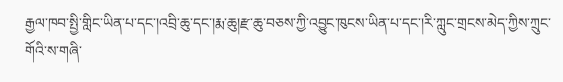རྒྱལ་ཁབ་སྤྱི་གླིང་ཡིན་པ་དང་།འབྲི་ཆུ་དང་།རྨ་ཆུ།རྫ་ཆུ་བཅས་ཀྱི་འབྱུང་ཁུངས་ཡིན་པ་དང་།རི་ཀླུང་གྲངས་མེད་ཀྱིས་ཀྲུང་གོའི་ས་གཞི་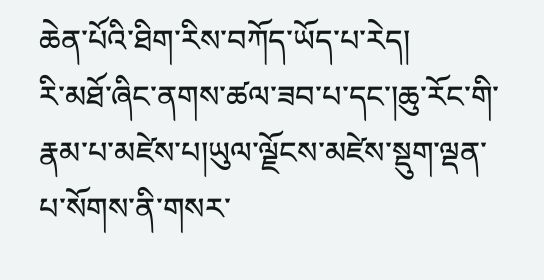ཆེན་པོའི་ཐིག་རིས་བཀོད་ཡོད་པ་རེད།
རི་མཐོ་ཞིང་ནགས་ཚལ་ཟབ་པ་དང་།ཆུ་རོང་གི་རྣམ་པ་མཛེས་པ།ཡུལ་ལྗོངས་མཛེས་སྡུག་ལྡན་པ་སོགས་ནི་གསར་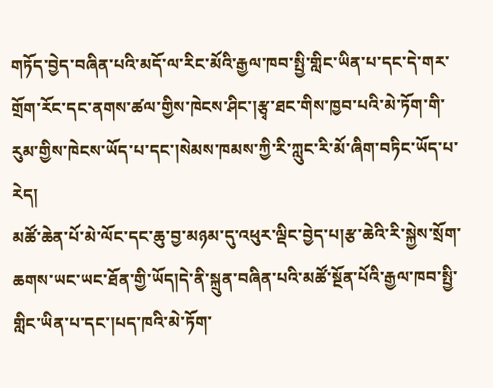གཏོད་བྱེད་བཞིན་པའི་མདོ་ལ་རིང་མོའི་རྒྱལ་ཁབ་སྤྱི་གླིང་ཡིན་པ་དང་དེ་གར་གྲོག་རོང་དང་ནགས་ཚལ་གྱིས་ཁེངས་ཤིང་།རྩྭ་ཐང་གིས་ཁྱབ་པའི་མེ་ཏོག་གི་རུམ་གྱིས་ཁེངས་ཡོད་པ་དང་།སེམས་ཁམས་ཀྱི་རི་ཀླུང་རི་མོ་ཞིག་བཏིང་ཡོད་པ་རེད།
མཚོ་ཆེན་པོ་མེ་ལོང་དང་ཆུ་བྱ་མཉམ་དུ་འཕུར་ལྡིང་བྱེད་པ།རྩ་ཆེའི་རི་སྐྱེས་སྲོག་ཆགས་ཡང་ཡང་ཐོན་གྱི་ཡོད།དེ་ནི་སྐྲུན་བཞིན་པའི་མཚོ་སྔོན་པོའི་རྒྱལ་ཁབ་སྤྱི་གླིང་ཡིན་པ་དང་།པད་ཁའི་མེ་ཏོག་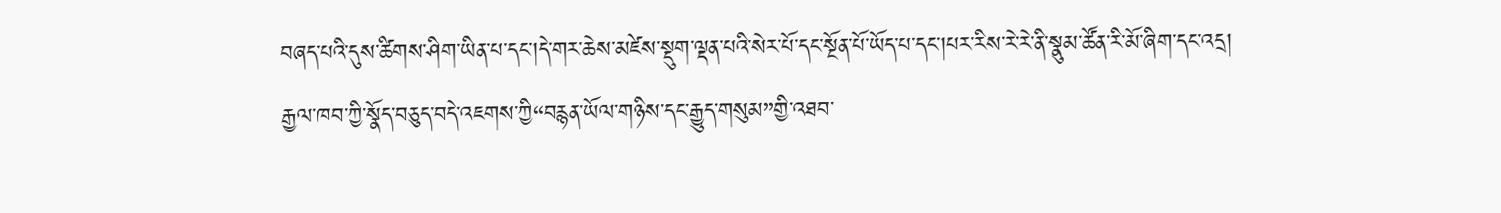བཞད་པའི་དུས་ཚིགས་ཤིག་ཡིན་པ་དང་།དེ་གར་ཆེས་མཛེས་སྡུག་ལྡན་པའི་སེར་པོ་དང་སྔོན་པོ་ཡོད་པ་དང་།པར་རིས་རེ་རེ་ནི་སྣུམ་ཚོན་རི་མོ་ཞིག་དང་འདྲ།
རྒྱལ་ཁབ་ཀྱི་སྣོད་བཅུད་བདེ་འཇགས་ཀྱི“བརྙན་ཡོལ་གཉིས་དང་རྒྱུད་གསུམ”གྱི་འཐབ་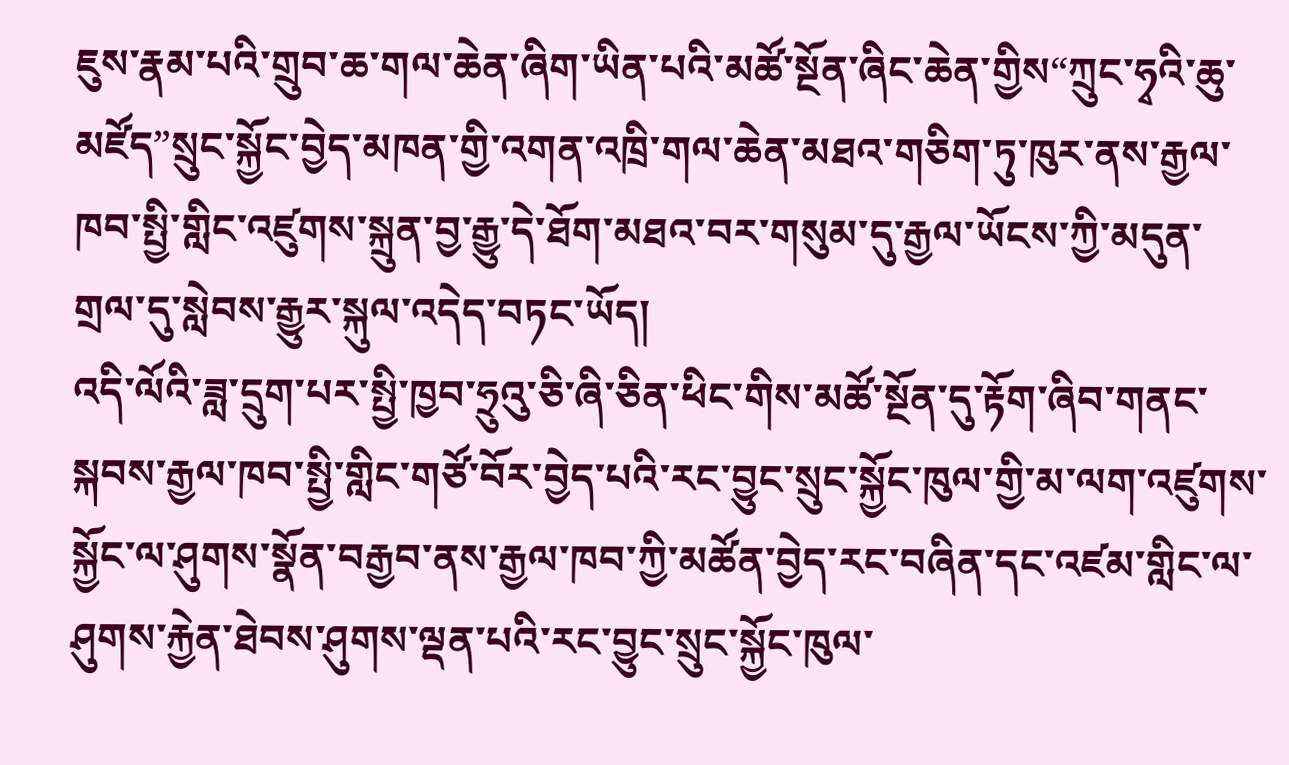ཇུས་རྣམ་པའི་གྲུབ་ཆ་གལ་ཆེན་ཞིག་ཡིན་པའི་མཚོ་སྔོན་ཞིང་ཆེན་གྱིས“ཀྲུང་ཧྭའི་ཆུ་མཛོད”སྲུང་སྐྱོང་བྱེད་མཁན་གྱི་འགན་འཁྲི་གལ་ཆེན་མཐའ་གཅིག་ཏུ་ཁུར་ནས་རྒྱལ་ཁབ་སྤྱི་གླིང་འཛུགས་སྐྲུན་བྱ་རྒྱུ་དེ་ཐོག་མཐའ་བར་གསུམ་དུ་རྒྱལ་ཡོངས་ཀྱི་མདུན་གྲལ་དུ་སླེབས་རྒྱུར་སྐུལ་འདེད་བཏང་ཡོད།
འདི་ལོའི་ཟླ་དྲུག་པར་སྤྱི་ཁྱབ་ཧྲུའུ་ཅི་ཞི་ཅིན་ཕིང་གིས་མཚོ་སྔོན་དུ་རྟོག་ཞིབ་གནང་སྐབས་རྒྱལ་ཁབ་སྤྱི་གླིང་གཙོ་བོར་བྱེད་པའི་རང་བྱུང་སྲུང་སྐྱོང་ཁུལ་གྱི་མ་ལག་འཛུགས་སྐྱོང་ལ་ཤུགས་སྣོན་བརྒྱབ་ནས་རྒྱལ་ཁབ་ཀྱི་མཚོན་བྱེད་རང་བཞིན་དང་འཛམ་གླིང་ལ་ཤུགས་རྐྱེན་ཐེབས་ཤུགས་ལྡན་པའི་རང་བྱུང་སྲུང་སྐྱོང་ཁུལ་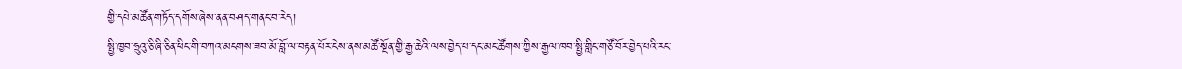གྱི་དཔེ་མཚོན་གཏོད་དགོས་ཞེས་ནན་བཤད་གནང་བ་རེད།
སྤྱི་ཁྱབ་ཧྲུའུ་ཅི་ཞི་ཅིན་ཕིང་གི་བཀའ་མངགས་ཟབ་མོ་བློ་ལ་བརྟན་པོར་ངེས་ནས་མཚོ་སྔོན་གྱི་རྒྱ་ཆེའི་ལས་བྱེད་པ་དང་མང་ཚོགས་ཀྱིས་རྒྱལ་ཁབ་སྤྱི་གླིང་གཙོ་བོར་བྱེད་པའི་རང་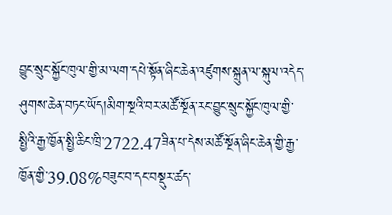བྱུང་སྲུང་སྐྱོང་ཁུལ་གྱི་མ་ལག་དཔེ་སྟོན་ཞིང་ཆེན་འཛུགས་སྐྲུན་ལ་སྐུལ་འདེད་ཤུགས་ཆེན་བཏང་ཡོད།མིག་སྔའི་བར་མཚོ་སྔོན་རང་བྱུང་སྲུང་སྐྱོང་ཁུལ་གྱི་སྤྱིའི་རྒྱ་ཁྱོན་སྤྱི་ཆིང་ཁྲི་2722.47ཟིན་པ་དེས་མཚོ་སྔོན་ཞིང་ཆེན་གྱི་རྒྱ་ཁྱོན་གྱི་39.08%བཟུང་བ་དང་བསྡུར་ཚད་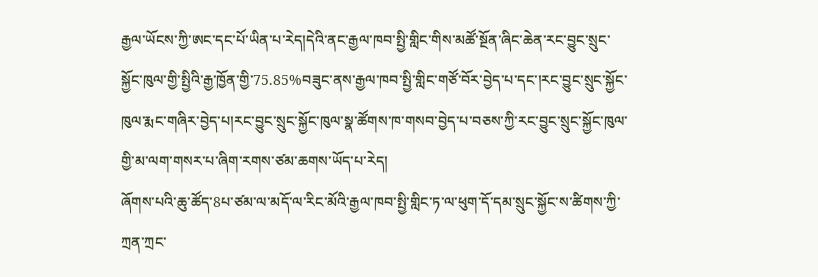རྒྱལ་ཡོངས་ཀྱི་ཨང་དང་པོ་ཡིན་པ་རེད།དེའི་ནང་རྒྱལ་ཁབ་སྤྱི་གླིང་གིས་མཚོ་སྔོན་ཞིང་ཆེན་རང་བྱུང་སྲུང་སྐྱོང་ཁུལ་གྱི་སྤྱིའི་རྒྱ་ཁྱོན་གྱི་75.85%བཟུང་ནས་རྒྱལ་ཁབ་སྤྱི་གླིང་གཙོ་བོར་བྱེད་པ་དང་།རང་བྱུང་སྲུང་སྐྱོང་ཁུལ་རྨང་གཞིར་བྱེད་པ།རང་བྱུང་སྲུང་སྐྱོང་ཁུལ་སྣ་ཚོགས་ཁ་གསབ་བྱེད་པ་བཅས་ཀྱི་རང་བྱུང་སྲུང་སྐྱོང་ཁུལ་གྱི་མ་ལག་གསར་པ་ཞིག་རགས་ཙམ་ཆགས་ཡོད་པ་རེད།
ཞོགས་པའི་ཆུ་ཚོད་8པ་ཙམ་ལ་མདོ་ལ་རིང་མོའི་རྒྱལ་ཁབ་སྤྱི་གླིང་ཏ་ལ་ཕུག་དོ་དམ་སྲུང་སྐྱོང་ས་ཚིགས་ཀྱི་ཀྲན་ཀྲང་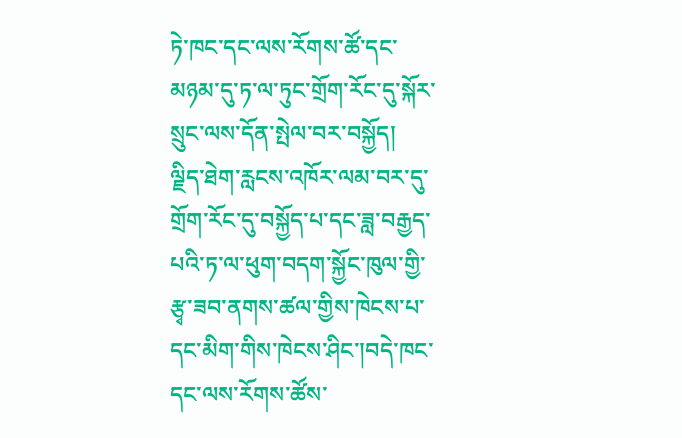ཏེ་ཁང་དང་ལས་རོགས་ཚོ་དང་མཉམ་དུ་ཏ་ལ་ཏུང་གྲོག་རོང་དུ་སྐོར་སྲུང་ལས་དོན་སྤེལ་བར་བསྐྱོད།
ལྗིད་ཐེག་རླངས་འཁོར་ལམ་བར་དུ་གྲོག་རོང་དུ་བསྐྱོད་པ་དང་ཟླ་བརྒྱད་པའི་ཏ་ལ་ཕུག་བདག་སྐྱོང་ཁུལ་གྱི་རྩྭ་ཟབ་ནགས་ཚལ་གྱིས་ཁེངས་པ་དང་མིག་གིས་ཁེངས་ཤིང་།བདེ་ཁང་དང་ལས་རོགས་ཚོས་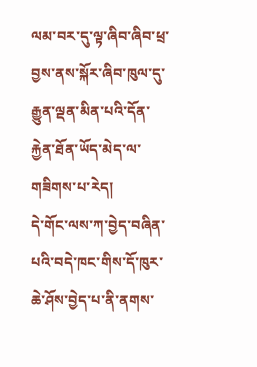ལམ་བར་དུ་ལྟ་ཞིབ་ཞིབ་ཕྲ་བྱས་ནས་སྐོར་ཞིབ་ཁུལ་དུ་རྒྱུན་ལྡན་མིན་པའི་དོན་རྐྱེན་ཐོན་ཡོད་མེད་ལ་གཟིགས་པ་རེད།
དེ་གོང་ལས་ཀ་བྱེད་བཞིན་པའི་བདེ་ཁང་གིས་དོ་ཁུར་ཆེ་ཤོས་བྱེད་པ་ནི་ནགས་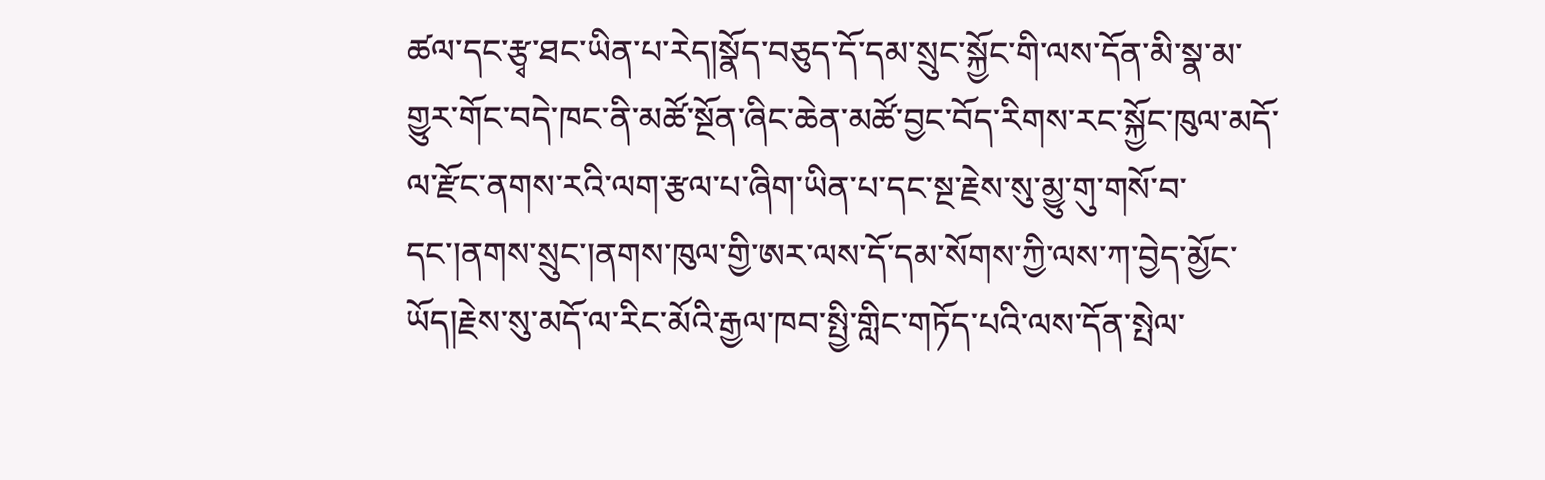ཚལ་དང་རྩྭ་ཐང་ཡིན་པ་རེད།སྣོད་བཅུད་དོ་དམ་སྲུང་སྐྱོང་གི་ལས་དོན་མི་སྣ་མ་གྱུར་གོང་བདེ་ཁང་ནི་མཚོ་སྔོན་ཞིང་ཆེན་མཚོ་བྱང་བོད་རིགས་རང་སྐྱོང་ཁུལ་མདོ་ལ་རྫོང་ནགས་རའི་ལག་རྩལ་པ་ཞིག་ཡིན་པ་དང་སྔ་རྗེས་སུ་མྱུ་གུ་གསོ་བ་དང་།ནགས་སྲུང་།ནགས་ཁུལ་གྱི་ཨར་ལས་དོ་དམ་སོགས་ཀྱི་ལས་ཀ་བྱེད་མྱོང་ཡོད།རྗེས་སུ་མདོ་ལ་རིང་མོའི་རྒྱལ་ཁབ་སྤྱི་གླིང་གཏོད་པའི་ལས་དོན་སྤེལ་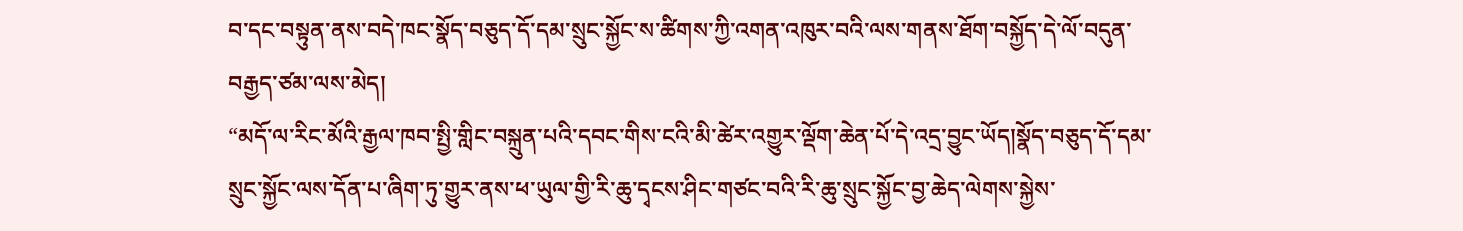བ་དང་བསྟུན་ནས་བདེ་ཁང་སྣོད་བཅུད་དོ་དམ་སྲུང་སྐྱོང་ས་ཚིགས་ཀྱི་འགན་འཁུར་བའི་ལས་གནས་ཐོག་བསྐྱོད་དེ་ལོ་བདུན་བརྒྱད་ཙམ་ལས་མེད།
“མདོ་ལ་རིང་མོའི་རྒྱལ་ཁབ་སྤྱི་གླིང་བསྐྲུན་པའི་དབང་གིས་ངའི་མི་ཚེར་འགྱུར་ལྡོག་ཆེན་པོ་དེ་འདྲ་བྱུང་ཡོད།སྣོད་བཅུད་དོ་དམ་སྲུང་སྐྱོང་ལས་དོན་པ་ཞིག་ཏུ་གྱུར་ནས་ཕ་ཡུལ་གྱི་རི་ཆུ་དྭངས་ཤིང་གཙང་བའི་རི་ཆུ་སྲུང་སྐྱོང་བྱ་ཆེད་ལེགས་སྐྱེས་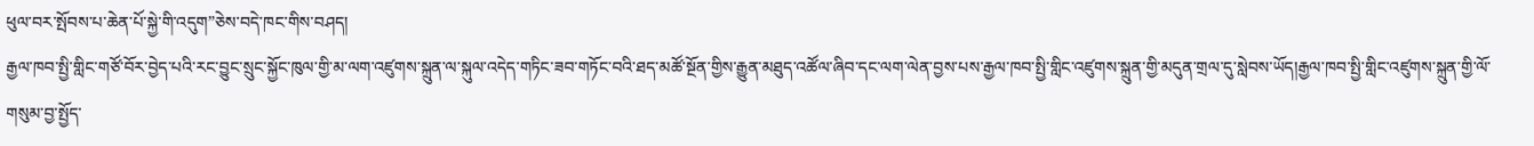ཕུལ་བར་སྤོབས་པ་ཆེན་པོ་སྐྱེ་གི་འདུག”ཅེས་བདེ་ཁང་གིས་བཤད།
རྒྱལ་ཁབ་སྤྱི་གླིང་གཙོ་བོར་བྱེད་པའི་རང་བྱུང་སྲུང་སྐྱོང་ཁུལ་གྱི་མ་ལག་འཛུགས་སྐྲུན་ལ་སྐུལ་འདེད་གཏིང་ཟབ་གཏོང་བའི་ཐད་མཚོ་སྔོན་གྱིས་རྒྱུན་མཐུད་འཚོལ་ཞིབ་དང་ལག་ལེན་བྱས་པས་རྒྱལ་ཁབ་སྤྱི་གླིང་འཛུགས་སྐྲུན་གྱི་མདུན་གྲལ་དུ་སླེབས་ཡོད།རྒྱལ་ཁབ་སྤྱི་གླིང་འཛུགས་སྐྲུན་གྱི་ལོ་གསུམ་བྱ་སྤྱོད་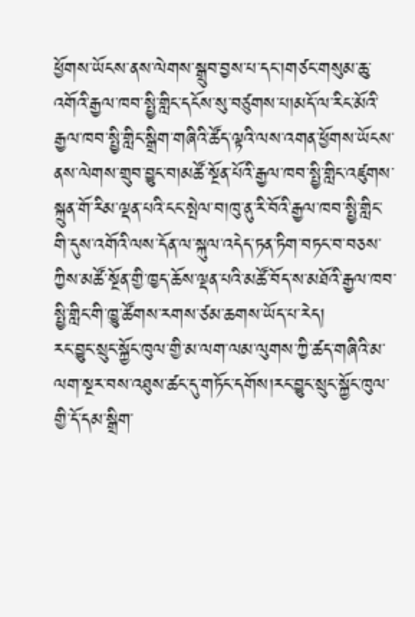ཕྱོགས་ཡོངས་ནས་ལེགས་སྒྲུབ་བྱས་པ་དང་།གཙང་གསུམ་ཆུ་འགོའི་རྒྱལ་ཁབ་སྤྱི་གླིང་དངོས་སུ་བཙུགས་པ།མདོ་ལ་རིང་མོའི་རྒྱལ་ཁབ་སྤྱི་གླིང་སྒྲིག་གཞིའི་ཚོད་ལྟའི་ལས་འགན་ཕྱོགས་ཡོངས་ནས་ལེགས་གྲུབ་བྱུང་བ།མཚོ་སྔོན་པོའི་རྒྱལ་ཁབ་སྤྱི་གླིང་འཛུགས་སྐྲུན་གོ་རིམ་ལྡན་པའི་ངང་སྤེལ་བ།ཁུ་ནུ་རི་བོའི་རྒྱལ་ཁབ་སྤྱི་གླིང་གི་དུས་འགོའི་ལས་དོན་ལ་སྐུལ་འདེད་ཏན་ཏིག་བཏང་བ་བཅས་ཀྱིས་མཚོ་སྔོན་གྱི་ཁྱད་ཆོས་ལྡན་པའི་མཚོ་བོད་ས་མཐོའི་རྒྱལ་ཁབ་སྤྱི་གླིང་གི་ཁྱུ་ཚོགས་རགས་ཙམ་ཆགས་ཡོད་པ་རེད།
རང་བྱུང་སྲུང་སྐྱོང་ཁུལ་གྱི་མ་ལག་ལམ་ལུགས་ཀྱི་ཚད་གཞིའི་མ་ལག་སྔར་བས་འཐུས་ཚང་དུ་གཏོང་དགོས།རང་བྱུང་སྲུང་སྐྱོང་ཁུལ་གྱི་དོ་དམ་སྒྲིག་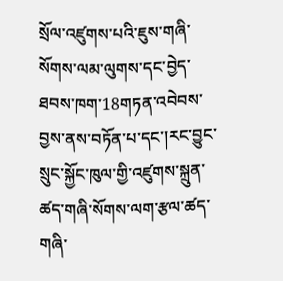སྲོལ་འཛུགས་པའི་ཇུས་གཞི་སོགས་ལམ་ལུགས་དང་བྱེད་ཐབས་ཁག་18གཏན་འབེབས་བྱས་ནས་བཏོན་པ་དང་།རང་བྱུང་སྲུང་སྐྱོང་ཁུལ་གྱི་འཛུགས་སྐྲུན་ཚད་གཞི་སོགས་ལག་རྩལ་ཚད་གཞི་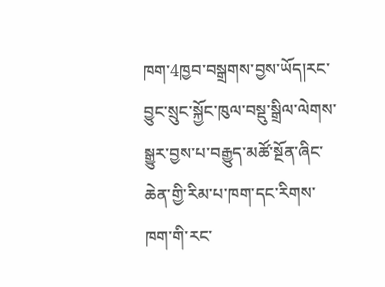ཁག་4ཁྱབ་བསྒྲགས་བྱས་ཡོད།རང་བྱུང་སྲུང་སྐྱོང་ཁུལ་བསྡུ་སྒྲིལ་ལེགས་སྒྱུར་བྱས་པ་བརྒྱུད་མཚོ་སྔོན་ཞིང་ཆེན་གྱི་རིམ་པ་ཁག་དང་རིགས་ཁག་གི་རང་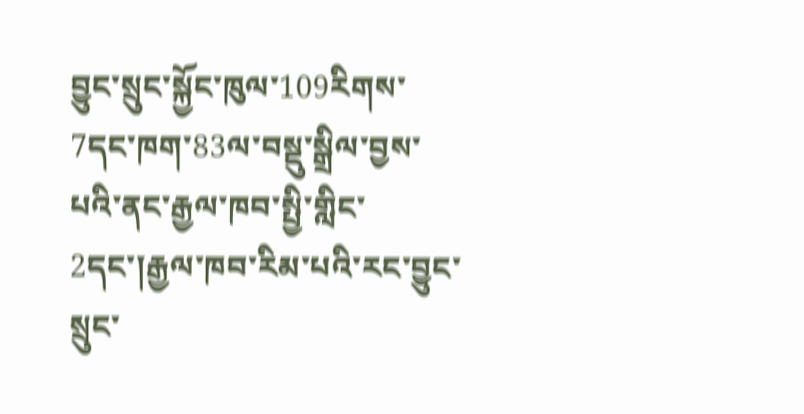བྱུང་སྲུང་སྐྱོང་ཁུལ་109རིགས་7དང་ཁག་83ལ་བསྡུ་སྒྲིལ་བྱས་པའི་ནང་རྒྱལ་ཁབ་སྤྱི་གླིང་2དང་།རྒྱལ་ཁབ་རིམ་པའི་རང་བྱུང་སྲུང་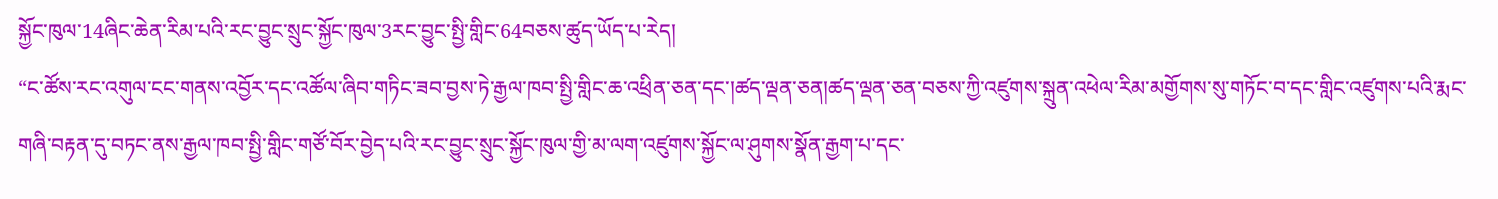སྐྱོང་ཁུལ་14ཞིང་ཆེན་རིམ་པའི་རང་བྱུང་སྲུང་སྐྱོང་ཁུལ་3རང་བྱུང་སྤྱི་གླིང་64བཅས་ཚུད་ཡོད་པ་རེད།
“ང་ཚོས་རང་འགུལ་ངང་གནས་འབྱོར་དང་འཚོལ་ཞིབ་གཏིང་ཟབ་བྱས་ཏེ་རྒྱལ་ཁབ་སྤྱི་གླིང་ཆ་འཕྲིན་ཅན་དང་།ཚད་ལྡན་ཅན།ཚད་ལྡན་ཅན་བཅས་ཀྱི་འཛུགས་སྐྲུན་འཕེལ་རིམ་མགྱོགས་སུ་གཏོང་བ་དང་གླིང་འཛུགས་པའི་རྨང་གཞི་བརྟན་དུ་བཏང་ནས་རྒྱལ་ཁབ་སྤྱི་གླིང་གཙོ་བོར་བྱེད་པའི་རང་བྱུང་སྲུང་སྐྱོང་ཁུལ་གྱི་མ་ལག་འཛུགས་སྐྱོང་ལ་ཤུགས་སྣོན་རྒྱག་པ་དང་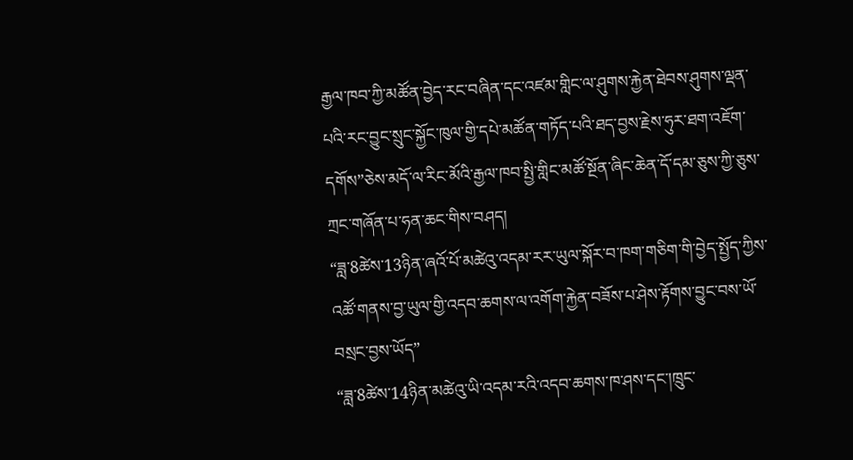རྒྱལ་ཁབ་ཀྱི་མཚོན་བྱེད་རང་བཞིན་དང་འཛམ་གླིང་ལ་ཤུགས་རྐྱེན་ཐེབས་ཤུགས་ལྡན་པའི་རང་བྱུང་སྲུང་སྐྱོང་ཁུལ་གྱི་དཔེ་མཚོན་གཏོད་པའི་ཐད་བྱས་རྗེས་ཧུར་ཐག་འཇོག་དགོས”ཅེས་མདོ་ལ་རིང་མོའི་རྒྱལ་ཁབ་སྤྱི་གླིང་མཚོ་སྔོན་ཞིང་ཆེན་དོ་དམ་ཅུས་ཀྱི་ཅུས་ཀྲང་གཞོན་པ་ཧན་ཆང་གིས་བཤད།
“ཟླ་8ཚེས་13ཉིན་ཞའོ་པོ་མཚེའུ་འདམ་རར་ཡུལ་སྐོར་བ་ཁག་གཅིག་གི་བྱེད་སྤྱོད་ཀྱིས་འཚོ་གནས་བྱ་ཡུལ་གྱི་འདབ་ཆགས་ལ་འགོག་རྐྱེན་བཟོས་པ་ཤེས་རྟོགས་བྱུང་བས་ཡོ་བསྲང་བྱས་ཡོད”
“ཟླ་8ཚེས་14ཉིན་མཚེའུ་ཡི་འདམ་རའི་འདབ་ཆགས་ཁ་ཤས་དང་།ཁྲུང་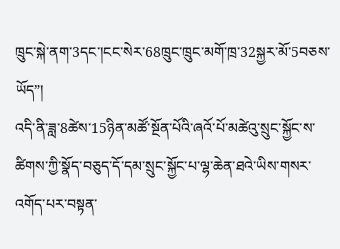ཁྲུང་སྐེ་ནག་3དང་།ངང་སེར་68ཁྲུང་ཁྲུང་མགོ་ཁྲ་32སྐྱར་མོ་5བཅས་ཡོད”།
འདི་ནི་ཟླ་8ཚེས་15ཉིན་མཚོ་སྔོན་པོའི་ཞའོ་པོ་མཚེའུ་སྲུང་སྐྱོང་ས་ཚིགས་ཀྱི་སྣོད་བཅུད་དོ་དམ་སྲུང་སྐྱོང་པ་ལྷ་ཆེན་ཐའེ་ཡིས་གསར་འགོད་པར་བསྟན་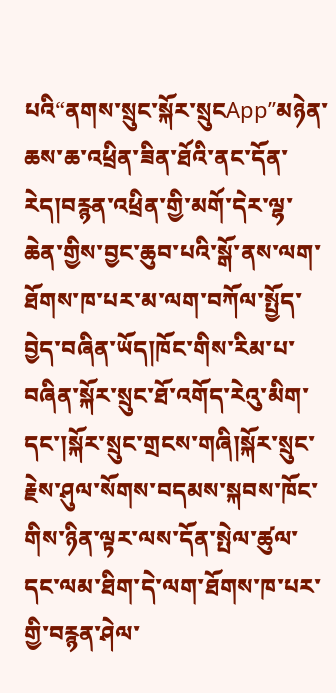པའི“ནགས་སྲུང་སྐོར་སྲུངApp”མཉེན་ཆས་ཆ་འཕྲིན་ཟིན་ཐོའི་ནང་དོན་རེད།བརྙན་འཕྲིན་གྱི་མགོ་དེར་ལྷ་ཆེན་གྱིས་བྱང་ཆུབ་པའི་སྒོ་ནས་ལག་ཐོགས་ཁ་པར་མ་ལག་བཀོལ་སྤྱོད་བྱེད་བཞིན་ཡོད།ཁོང་གིས་རིམ་པ་བཞིན་སྐོར་སྲུང་ཐོ་འགོད་རེའུ་མིག་དང་།སྐོར་སྲུང་གྲངས་གཞི།སྐོར་སྲུང་རྗེས་ཤུལ་སོགས་བདམས་སྐབས་ཁོང་གིས་ཉིན་ལྟར་ལས་དོན་སྤེལ་ཚུལ་དང་ལམ་ཐིག་དེ་ལག་ཐོགས་ཁ་པར་གྱི་བརྙན་ཤེལ་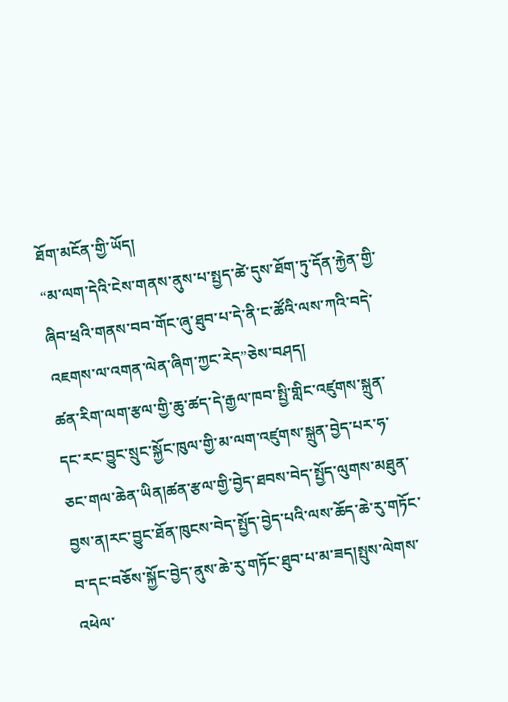ཐོག་མངོན་གྱི་ཡོད།
“མ་ལག་དེའི་ངེས་གནས་ནུས་པ་སྤྱད་ཚེ་དུས་ཐོག་ཏུ་དོན་རྐྱེན་གྱི་ཞིབ་ཕྲའི་གནས་བབ་གོང་ཞུ་ཐུབ་པ་དེ་ནི་ང་ཚོའི་ལས་ཀའི་བདེ་འཇགས་ལ་འགན་ལེན་ཞིག་ཀྱང་རེད”ཅེས་བཤད།
ཚན་རིག་ལག་རྩལ་གྱི་ཆུ་ཚད་དེ་རྒྱལ་ཁབ་སྤྱི་གླིང་འཛུགས་སྐྲུན་དང་རང་བྱུང་སྲུང་སྐྱོང་ཁུལ་གྱི་མ་ལག་འཛུགས་སྐྲུན་བྱེད་པར་ཧ་ཅང་གལ་ཆེན་ཡིན།ཚན་རྩལ་གྱི་བྱེད་ཐབས་བེད་སྤྱོད་ལུགས་མཐུན་བྱས་ན།རང་བྱུང་ཐོན་ཁུངས་བེད་སྤྱོད་བྱེད་པའི་ལས་ཆོད་ཆེ་རུ་གཏོང་བ་དང་བཅོས་སྐྱོང་བྱེད་ནུས་ཆེ་རུ་གཏོང་ཐུབ་པ་མ་ཟད།སྤུས་ལེགས་འཕེལ་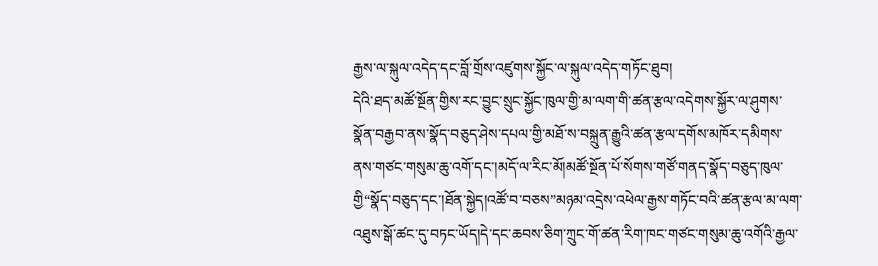རྒྱས་ལ་སྐུལ་འདེད་དང་བློ་གྲོས་འཛུགས་སྐྱོང་ལ་སྐུལ་འདེད་གཏོང་ཐུབ།
དེའི་ཐད་མཚོ་སྔོན་གྱིས་རང་བྱུང་སྲུང་སྐྱོང་ཁུལ་གྱི་མ་ལག་གི་ཚན་རྩལ་འདེགས་སྐྱོར་ལ་ཤུགས་སྣོན་བརྒྱབ་ནས་སྣོད་བཅུད་ཤེས་དཔལ་གྱི་མཐོ་ས་བསྐྲུན་རྒྱུའི་ཚན་རྩལ་དགོས་མཁོར་དམིགས་ནས་གཙང་གསུམ་ཆུ་འགོ་དང་།མདོ་ལ་རིང་མོ།མཚོ་སྔོན་པོ་སོགས་གཙོ་གནད་སྣོད་བཅུད་ཁུལ་གྱི“སྣོད་བཅུད་དང་།ཐོན་སྐྱེད།འཚོ་བ་བཅས”མཉམ་འདྲེས་འཕེལ་རྒྱས་གཏོང་བའི་ཚན་རྩལ་མ་ལག་འཐུས་སྒོ་ཚང་དུ་བཏང་ཡོད།དེ་དང་ཆབས་ཅིག་ཀྲུང་གོ་ཚན་རིག་ཁང་གཙང་གསུམ་ཆུ་འགོའི་རྒྱལ་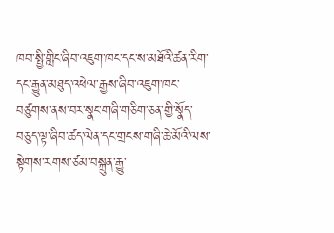ཁབ་སྤྱི་གླིང་ཞིབ་འཇུག་ཁང་དང་ས་མཐོའི་ཚན་རིག་དང་རྒྱུན་མཐུད་འཕེལ་རྒྱས་ཞིབ་འཇུག་ཁང་བཙུགས་ནས་བར་སྣང་གཞི་གཅིག་ཅན་གྱི་སྣོད་བཅུད་ལྟ་ཞིབ་ཚད་ལེན་དང་གྲངས་གཞི་ཆེ་མོའི་ལས་སྟེགས་རགས་ཙམ་བསྐྲུན་རྒྱུ་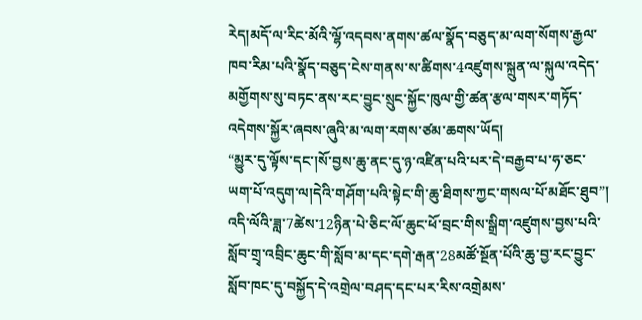རེད།མདོ་ལ་རིང་མོའི་ལྷོ་འདབས་ནགས་ཚལ་སྣོད་བཅུད་མ་ལག་སོགས་རྒྱལ་ཁབ་རིམ་པའི་སྣོད་བཅུད་ངེས་གནས་ས་ཚིགས་4འཛུགས་སྐྲུན་ལ་སྐུལ་འདེད་མགྱོགས་སུ་བཏང་ནས་རང་བྱུང་སྲུང་སྐྱོང་ཁུལ་གྱི་ཚན་རྩལ་གསར་གཏོད་འདེགས་སྐྱོར་ཞབས་ཞུའི་མ་ལག་རགས་ཙམ་ཆགས་ཡོད།
“མྱུར་དུ་ལྟོས་དང་།སོ་བྱས་ཆུ་ནང་དུ་ཉ་འཛིན་པའི་པར་དེ་བརྒྱབ་པ་ཧ་ཅང་ཡག་པོ་འདུག་ལ།དེའི་གཤོག་པའི་སྟེང་གི་ཆུ་ཐིགས་ཀྱང་གསལ་པོ་མཐོང་ཐུབ”།
འདི་ལོའི་ཟླ་7ཚེས་12ཉིན་པེ་ཅིང་ལོ་ཆུང་ཕོ་བྲང་གིས་སྒྲིག་འཛུགས་བྱས་པའི་སློབ་གྲྭ་འབྲིང་ཆུང་གི་སློབ་མ་དང་དགེ་རྒན་28མཚོ་སྔོན་པོའི་ཆུ་བྱ་རང་བྱུང་སློབ་ཁང་དུ་བསྐྱོད་དེ་འགྲེལ་བཤད་དང་པར་རིས་འགྲེམས་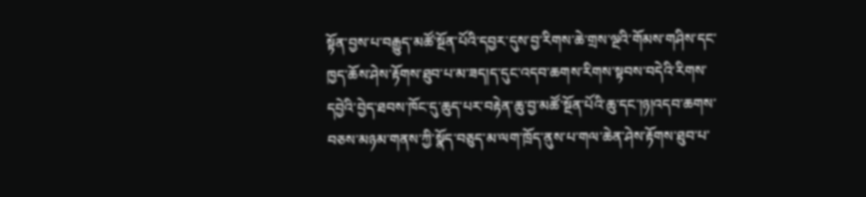སྟོན་བྱས་པ་བརྒྱུད་མཚོ་སྔོན་པོའི་དབྱར་དུས་བྱ་རིགས་ཆེ་གྲས་ལྔའི་གོམས་གཤིས་དང་ཁྱད་ཆོས་ཤེས་རྟོགས་ཐུབ་པ་མ་ཟད།ད་དུང་འདབ་ཆགས་རིགས་སྟབས་བདེའི་རིགས་དབྱེའི་བྱེད་ཐབས་ཁོང་དུ་ཆུད་པར་བརྟེན་ཆུ་བྱ་མཚོ་སྔོན་པོའི་ཆུ་དང་།ཉ།འདབ་ཆགས་བཅས་མཉམ་གནས་ཀྱི་སྣོད་བཅུད་མ་ལག་ཁྲོད་ནུས་པ་གལ་ཆེན་ཤེས་རྟོགས་ཐུབ་པ་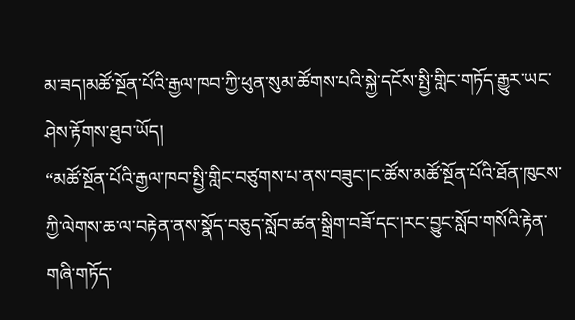མ་ཟད།མཚོ་སྔོན་པོའི་རྒྱལ་ཁབ་ཀྱི་ཕུན་སུམ་ཚོགས་པའི་སྐྱེ་དངོས་སྤྱི་གླིང་གཏོད་རྒྱུར་ཡང་ཤེས་རྟོགས་ཐུབ་ཡོད།
“མཚོ་སྔོན་པོའི་རྒྱལ་ཁབ་སྤྱི་གླིང་བཙུགས་པ་ནས་བཟུང་།ང་ཚོས་མཚོ་སྔོན་པོའི་ཐོན་ཁུངས་ཀྱི་ལེགས་ཆ་ལ་བརྟེན་ནས་སྣོད་བཅུད་སློབ་ཚན་སྒྲིག་བཟོ་དང་།རང་བྱུང་སློབ་གསོའི་རྟེན་གཞི་གཏོད་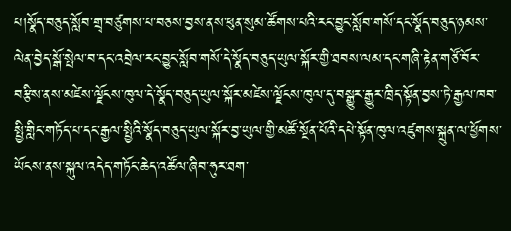པ།སྣོད་བཅུད་སློབ་གྲྭ་བཙུགས་པ་བཅས་བྱས་ནས་ཕུན་སུམ་ཚོགས་པའི་རང་བྱུང་སློབ་གསོ་དང་སྣོད་བཅུད་ཉམས་ལེན་བྱེད་སྒོ་སྤེལ་བ་དང་འབྲེལ་རང་བྱུང་སློབ་གསོ་དེ་སྣོད་བཅུད་ཡུལ་སྐོར་གྱི་ཐབས་ལམ་དང་གཞི་རྟེན་གཙོ་བོར་བརྩིས་ནས་མཛེས་ལྗོངས་ཁུལ་དེ་སྣོད་བཅུད་ཡུལ་སྐོར་མཛེས་ལྗོངས་ཁུལ་དུ་བསྒྱུར་རྒྱུར་ཁྲིད་སྟོན་བྱས་ཏེ་རྒྱལ་ཁབ་སྤྱི་གླིང་གཏོད་པ་དང་རྒྱལ་སྤྱིའི་སྣོད་བཅུད་ཡུལ་སྐོར་བྱ་ཡུལ་གྱི་མཚོ་སྔོན་པོའི་དཔེ་སྟོན་ཁུལ་འཛུགས་སྐྲུན་ལ་ཕྱོགས་ཡོངས་ནས་སྐུལ་འདེད་གཏོང་ཆེད་འཚོལ་ཞིབ་ཧུར་ཐག་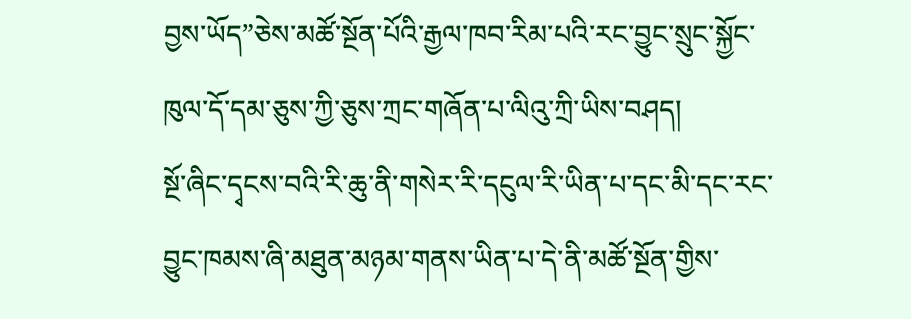བྱས་ཡོད”ཅེས་མཚོ་སྔོན་པོའི་རྒྱལ་ཁབ་རིམ་པའི་རང་བྱུང་སྲུང་སྐྱོང་ཁུལ་དོ་དམ་ཅུས་ཀྱི་ཅུས་ཀྲང་གཞོན་པ་ལིའུ་ཀྲི་ཡིས་བཤད།
སྔོ་ཞིང་དྭངས་བའི་རི་ཆུ་ནི་གསེར་རི་དངུལ་རི་ཡིན་པ་དང་མི་དང་རང་བྱུང་ཁམས་ཞི་མཐུན་མཉམ་གནས་ཡིན་པ་དེ་ནི་མཚོ་སྔོན་གྱིས་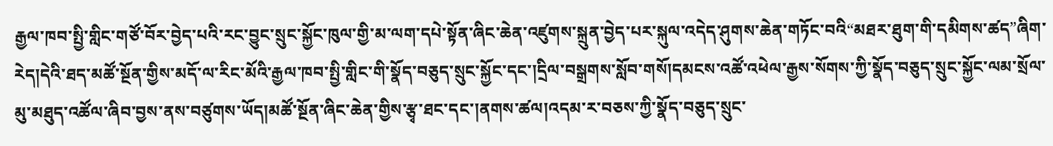རྒྱལ་ཁབ་སྤྱི་གླིང་གཙོ་བོར་བྱེད་པའི་རང་བྱུང་སྲུང་སྐྱོང་ཁུལ་གྱི་མ་ལག་དཔེ་སྟོན་ཞིང་ཆེན་འཛུགས་སྐྲུན་བྱེད་པར་སྐུལ་འདེད་ཤུགས་ཆེན་གཏོང་བའི“མཐར་ཐུག་གི་དམིགས་ཚད”ཞིག་རེད།དེའི་ཐད་མཚོ་སྔོན་གྱིས་མདོ་ལ་རིང་མོའི་རྒྱལ་ཁབ་སྤྱི་གླིང་གི་སྣོད་བཅུད་སྲུང་སྐྱོང་དང་།དྲིལ་བསྒྲགས་སློབ་གསོ།དམངས་འཚོ་འཕེལ་རྒྱས་སོགས་ཀྱི་སྣོད་བཅུད་སྲུང་སྐྱོང་ལམ་སྲོལ་མུ་མཐུད་འཚོལ་ཞིབ་བྱས་ནས་བཙུགས་ཡོད།མཚོ་སྔོན་ཞིང་ཆེན་གྱིས་རྩྭ་ཐང་དང་།ནགས་ཚལ།འདམ་ར་བཅས་ཀྱི་སྣོད་བཅུད་སྲུང་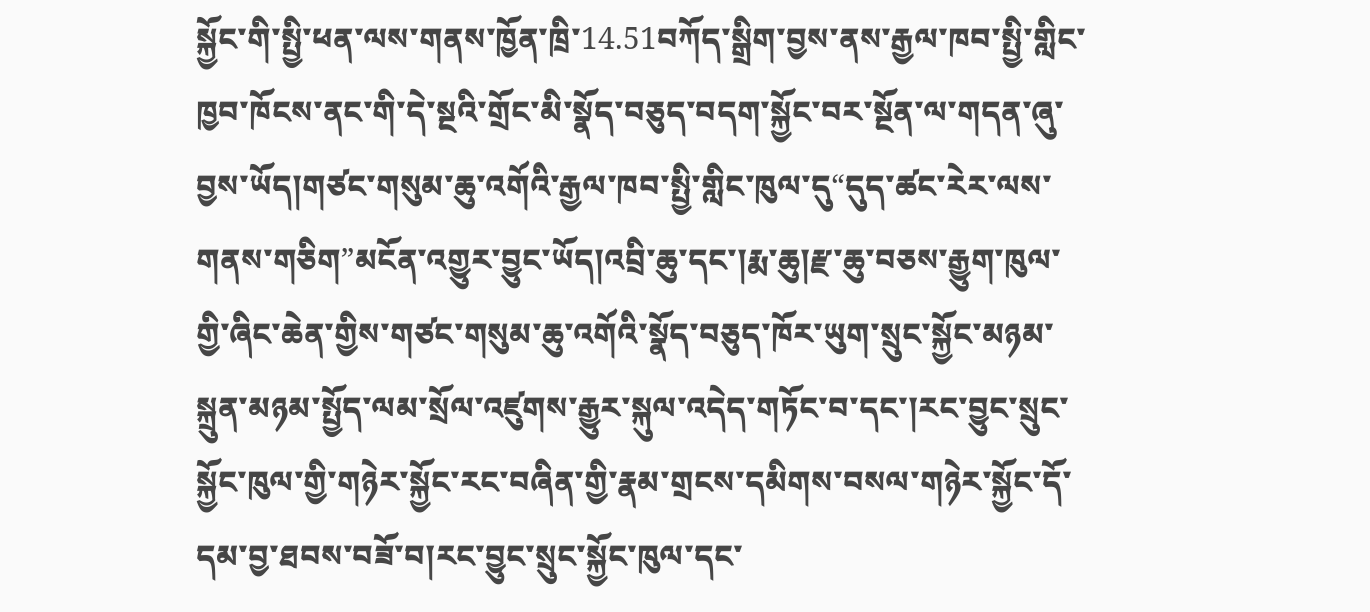སྐྱོང་གི་སྤྱི་ཕན་ལས་གནས་ཁྱོན་ཁྲི་14.51བཀོད་སྒྲིག་བྱས་ནས་རྒྱལ་ཁབ་སྤྱི་གླིང་ཁྱབ་ཁོངས་ནང་གི་དེ་སྔའི་གྲོང་མི་སྣོད་བཅུད་བདག་སྐྱོང་བར་སྔོན་ལ་གདན་ཞུ་བྱས་ཡོད།གཙང་གསུམ་ཆུ་འགོའི་རྒྱལ་ཁབ་སྤྱི་གླིང་ཁུལ་དུ“དུད་ཚང་རེར་ལས་གནས་གཅིག”མངོན་འགྱུར་བྱུང་ཡོད།འབྲི་ཆུ་དང་།རྨ་ཆུ།རྫ་ཆུ་བཅས་རྒྱུག་ཁུལ་གྱི་ཞིང་ཆེན་གྱིས་གཙང་གསུམ་ཆུ་འགོའི་སྣོད་བཅུད་ཁོར་ཡུག་སྲུང་སྐྱོང་མཉམ་སྐྲུན་མཉམ་སྤྱོད་ལམ་སྲོལ་འཛུགས་རྒྱུར་སྐུལ་འདེད་གཏོང་བ་དང་།རང་བྱུང་སྲུང་སྐྱོང་ཁུལ་གྱི་གཉེར་སྐྱོང་རང་བཞིན་གྱི་རྣམ་གྲངས་དམིགས་བསལ་གཉེར་སྐྱོང་དོ་དམ་བྱ་ཐབས་བཟོ་བ།རང་བྱུང་སྲུང་སྐྱོང་ཁུལ་དང་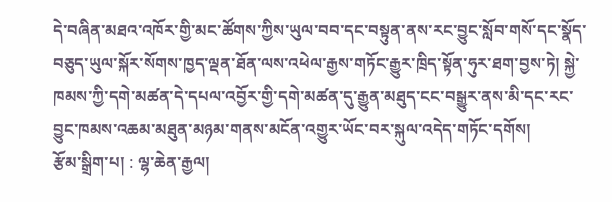དེ་བཞིན་མཐའ་འཁོར་གྱི་མང་ཚོགས་ཀྱིས་ཡུལ་བབ་དང་བསྟུན་ནས་རང་བྱུང་སློབ་གསོ་དང་སྣོད་བཅུད་ཡུལ་སྐོར་སོགས་ཁྱད་ལྡན་ཐོན་ལས་འཕེལ་རྒྱས་གཏོང་རྒྱུར་ཁྲིད་སྟོན་ཧུར་ཐག་བྱས་ཏེ། སྐྱེ་ཁམས་ཀྱི་དགེ་མཚན་དེ་དཔལ་འབྱོར་གྱི་དགེ་མཚན་དུ་རྒྱུན་མཐུད་ངང་བསྒྱུར་ནས་མི་དང་རང་བྱུང་ཁམས་འཆམ་མཐུན་མཉམ་གནས་མངོན་འགྱུར་ཡོང་བར་སྐུལ་འདེད་གཏོང་དགོས།
རྩོམ་སྒྲིག་པ། : ལྷ་ཆེན་རྒྱལ།